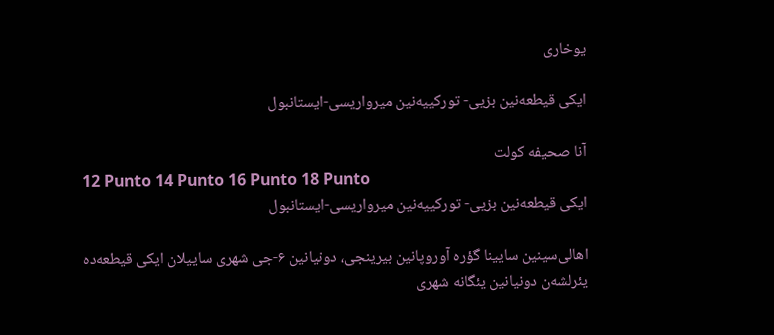یوخاری

ایکی قیطعه‌نین بزیی- تورکییه‌نین میرواریسی-ایستانبول

آنا صحیفه کولت
12 Punto 14 Punto 16 Punto 18 Punto
ایکی قیطعه‌نین بزیی- تورکییه‌نین میرواریسی-ایستانبول

اهالی‌سینین سایینا گؤره آوروپانین بیرینجی، دونیانین ۶-جی شهری ساییلان ایکی قیطعه‌ده یئرلشه‌ن دونیانین یئگانه شهری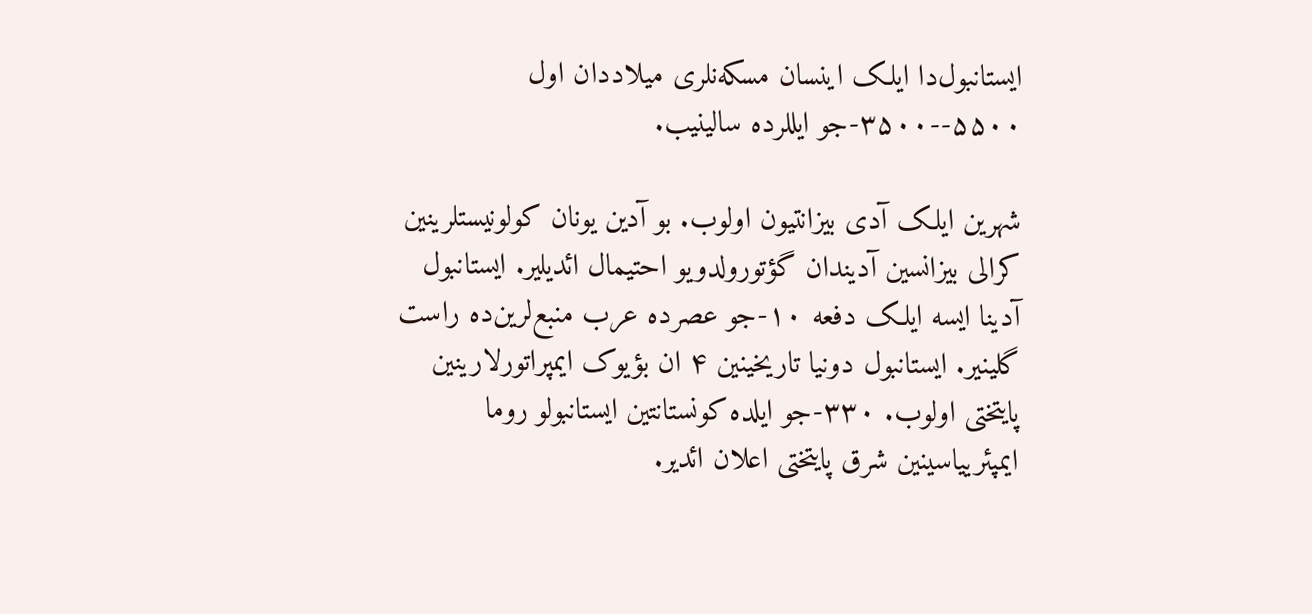ایستانبول‌دا ایلک اینسان مسکه‌نلری میلاددان اول ۵۵۰۰--۳۵۰۰-جو ایللرده سالینیب.

شهرین ایلک آدی بیزانتیون اولوب. بو آدین یونان کولونیستلرینین کرالی بیزانسین آدیندان گؤتورولدویو احتیمال ائدیلیر. ایستانبول آدینا ایسه ایلک دفعه ۱۰-جو عصرده عرب منبع‌لرین‌ده راست گلینیر. ایستانبول دونیا تاریخینین ۴ ان بؤیوک ایمپراتورلارینین پایتختی اولوب. ۳۳۰-جو ایلده کونستانتین ایستانبولو روما ایمپئرییاسینین شرق پایتختی اعلان ائدیر.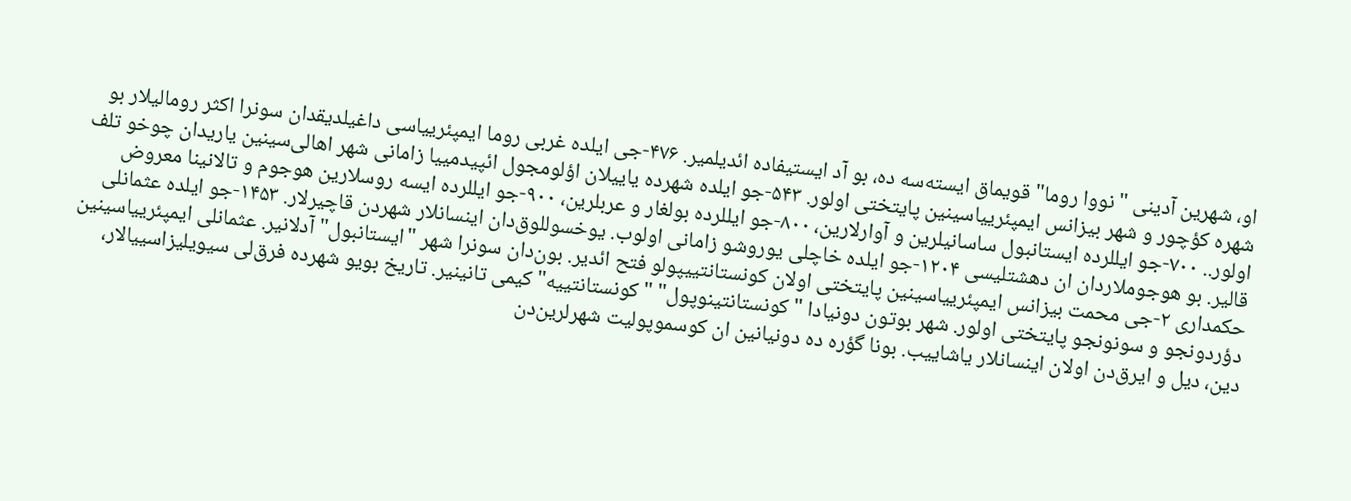او، شهرین آدینی "نووا روما" قویماق ایسته‌سه ده، بو آد ایستیفاده ائدیلمیر. ۴۷۶-جی ایلده غربی روما ایمپئرییاسی داغیلدیقدان سونرا اکثر رومالیلار بو شهره کؤچور و شهر بیزانس ایمپئرییاسینین پایتختی اولور. ۵۴۳-جو ایلده شهرده یاییلان اؤلومجول ائپیدمییا زامانی شهر اهالی‌سینین یاریدان چوخو تلف اولور.. ۷۰۰-جو ایللرده ایستانبول ساسانیلرین و آوارلارین، ۸۰۰-جو ایللرده بولغار و عربلرین، ۹۰۰-جو ایللرده ایسه روسلارین هوجوم و تالانینا معروض قالیر. بو هوجوملاردان ان دهشتلیسی ۱۲۰۴-جو ایلده خاچلی یوروشو زامانی اولوب. یوخسوللوق‌دان اینسانلار شهردن قاچیرلار. ۱۴۵۳-جو ایلده عثمانلی حکمداری ۲-جی محمت بیزانس ایمپئرییاسینین پایتختی اولان کونستانتییپولو فتح ائدیر. بون‌دان سونرا شهر "ایستانبول" آدلانیر. عثمانلی ایمپئرییاسینین دؤردونجو و سونونجو پایتختی اولور. شهر بوتون دونیادا "کونستانتینوپول" "کونستانتییه" کیمی تانینیر. تاریخ بویو شهرده فرق‌لی سیویلیزاسییالار، دین، دیل و ایرق‌دن اولان اینسانلار یاشاییب. بونا گؤره ده دونیانین ان کوسموپولیت شهرلرین‌دن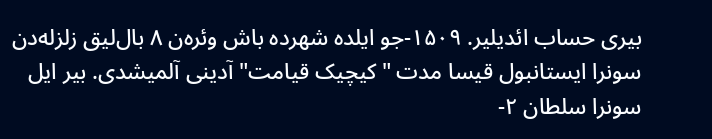بیری حساب ائدیلیر. ۱۵۰۹-جو ایلده شهرده باش وئره‌ن ۸ بال‌لیق زلزله‌دن سونرا ایستانبول قیسا مدت "کیچیک قیامت" آدینی آلمیشدی. بیر ایل سونرا سلطان ۲-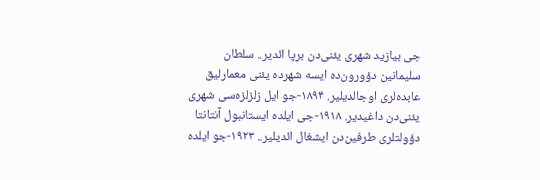جی بیازید شهری یئنی‌دن برپا ائدیر.. سلطان سلیمانین دؤورون‌ده ایسه شهرده یئنی معمارلیق عابده‌لری اوجالدیلیر. ۱۸۹۴-جو ایل زلزلزه‌سی شهری یئنی‌دن داغیدیر. ۱۹۱۸-جی ایلده ایستانبول آنتانتا دؤولتلری طرفین‌دن ایشغال ائدیلیر.. ۱۹۲۳-جو ایلده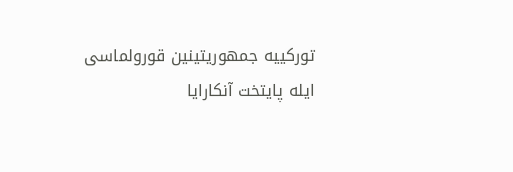تورکییه جمهوریتینین قورولماسی ایله پایتخت آنکارایا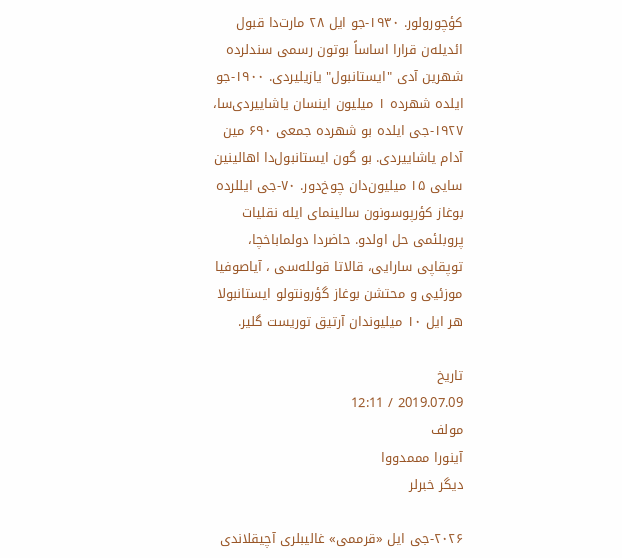کؤچورولور. ۱۹۳۰-جو ایل ۲۸ مارت‌دا قبول ائدیله‌ن قرارا اساساً بوتون رسمی سندلرده شهرین آدی "ایستانبول" یازیلیردی. ۱۹۰۰-جو ایلده شهرده ۱ میلیون اینسان یاشاییردی‌سا، ۱۹۲۷-جی ایلده بو شهرده جمعی ۶۹۰ مین آدام یاشاییردی. بو گون ایستانبول‌دا اهالینین سایی ۱۵ میلیون‌دان چوخ‌دور. ۷۰-جی ایللرده بوغاز کؤرپوسونون سالینمای ایله نقلیات پروبلئمی حل اولدو. حاضردا دولماباخچا، توپقاپی سارایی، قالاتا قولله‌سی ، آیاصوفیا موزئیی و محتشن بوغاز گؤرونتولو ایستانبولا هر ایل ۱۰ میلیوندان آرتیق توریست گلیر.

تاریخ
2019.07.09 / 12:11
مولف
آینورا مممدووا
دیگر خبرلر

۲۰۲۶-جی ایل «قرممی» غالیبلری آچیقلاندی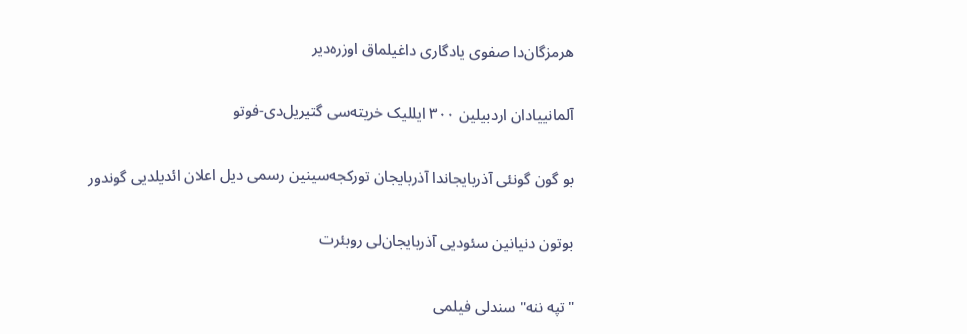هرمزگان‌دا صفوی یادگاری داغیلماق اوزره‌دیر

آلمانییادان اردبیلین ۳۰۰ ایللیک خریته‌سی گتیریل‌دی-فوتو

بو گون گونئی آذربایجاندا آذربایجان تورکجه‌سینین رسمی دیل اعلان ائدیلدیی گوندور

بوتون دنیانین سئودیی آذربایجان‌لی روبئرت

"تپه ننه" سندلی فیلمی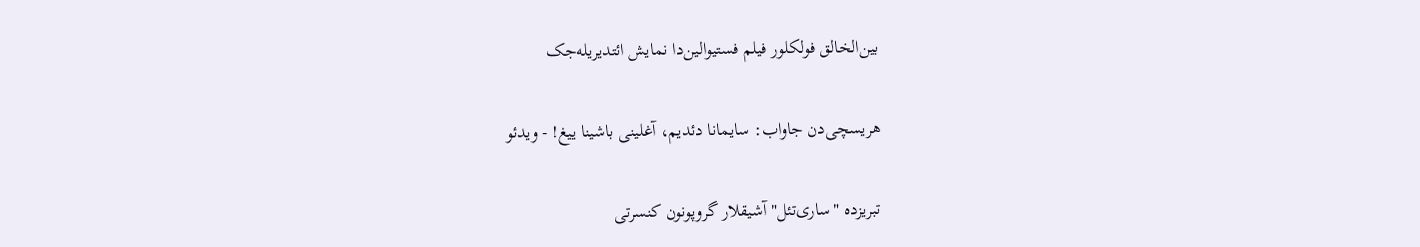بین‌الخالق فولکلور فیلم فستیوالین‌دا نمایش ائتدیریله‌جک

هریسچی‌دن جاواب: سایمانا دئدیم، آغلینی باشینا ییغ! - ویدئو

تبریزده "ساری‌تئل" آشیقلار گروپونون کنسرتی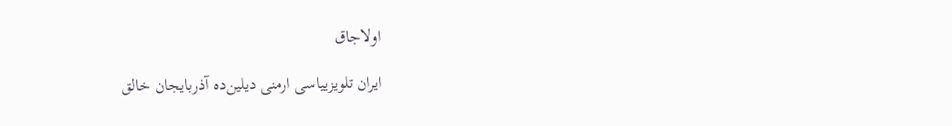اولاجاق

ایران تلویزییاسی ارمنی دیلین‌ده آذربایجان خالق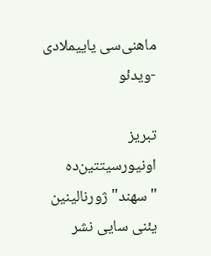ماهنی‌سی یاییملادی -ویدئو

تبریز اونیورسیتتین‌ده "سهند" ژورنالینین یئنی سایی نشر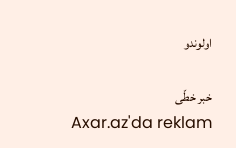اولوندو

خبر خطّی
Axar.az'da reklam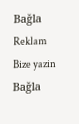Bağla
Reklam
Bize yazin Bağla